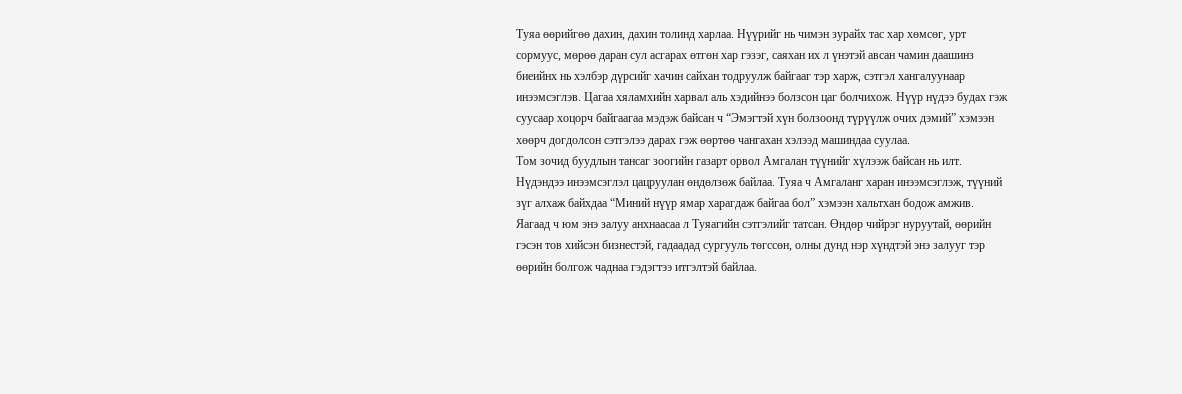Туяа өөрийгөө дахин, дахин толинд харлаа. Нүүрийг нь чимэн зурайх тас хар хөмсөг, урт сормуус, мөрөө даран сул асгарах өтгөн хар гэзэг, саяхан их л үнэтэй авсан чамин даашинз биеийнх нь хэлбэр дүрсийг хачин сайхан тодруулж байгааг тэр харж, сэтгэл хангалуунаар инээмсэглэв. Цагаа хяламхийн харвал аль хэдийнээ болзсон цаг болчихож. Нүүр нүдээ будах гэж суусаар хоцорч байгаагаа мэдэж байсан ч “Эмэгтэй хүн болзоонд түрүүлж очих дэмий” хэмээн хөөрч догдолсон сэтгэлээ дарах гэж өөртөө чангахан хэлээд машиндаа суулаа.
Том зочид буудлын тансаг зоогийн газарт орвол Амгалан түүнийг хүлээж байсан нь илт. Нүдэндээ инээмсэглэл цацруулан өндөлзөж байлаа. Туяа ч Амгаланг харан инээмсэглэж, түүний зүг алхаж байхдаа “Миний нүүр ямар харагдаж байгаа бол” хэмээн хальтхан бодож амжив.
Яагаад ч юм энэ залуу анхнаасаа л Туяагийн сэтгэлийг татсан. Өндөр чийрэг нуруутай, өөрийн гэсэн тов хийсэн бизнестэй, гадаадад сургууль төгссөн, олны дунд нэр хүндтэй энэ залууг тэр өөрийн болгож чаднаа гэдэгтээ итгэлтэй байлаа.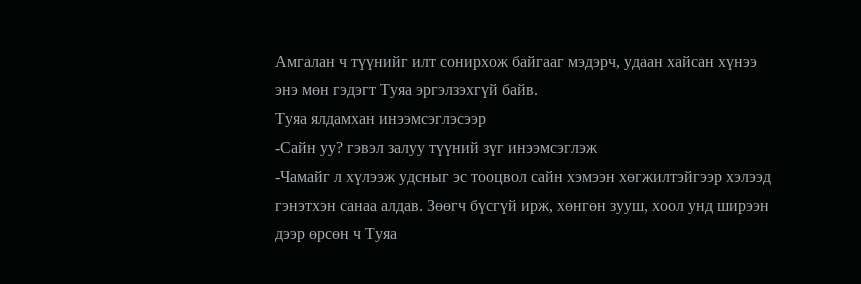Амгалан ч түүнийг илт сонирхож байгааг мэдэрч, удаан хайсан хүнээ энэ мөн гэдэгт Туяа эргэлзэхгүй байв.
Туяа ялдамхан инээмсэглэсээр
-Сайн уу? гэвэл залуу түүний зүг инээмсэглэж
-Чамайг л хүлээж удсныг эс тооцвол сайн хэмээн хөгжилтэйгээр хэлээд гэнэтхэн санаа алдав. Зөөгч бүсгүй ирж, хөнгөн зууш, хоол унд ширээн дээр өрсөн ч Туяа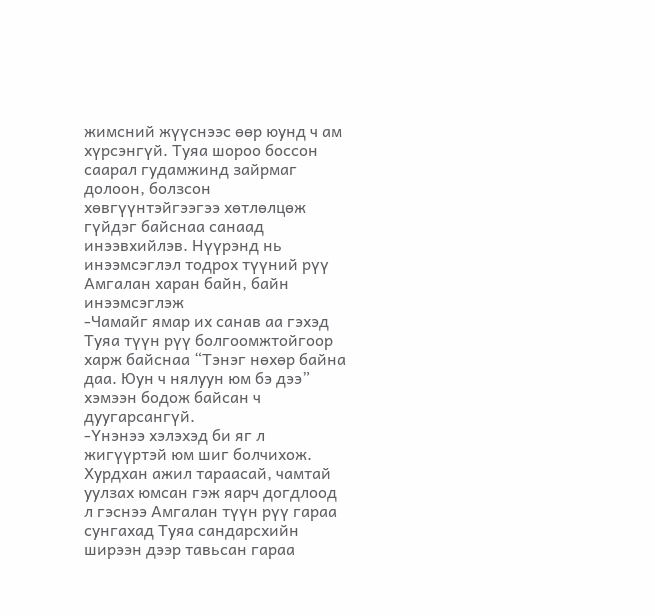жимсний жүүснээс өөр юунд ч ам хүрсэнгүй. Туяа шороо боссон саарал гудамжинд зайрмаг долоон, болзсон хөвгүүнтэйгээгээ хөтлөлцөж гүйдэг байснаа санаад инээвхийлэв. Нүүрэнд нь инээмсэглэл тодрох түүний рүү Амгалан харан байн, байн инээмсэглэж
-Чамайг ямар их санав аа гэхэд Туяа түүн рүү болгоомжтойгоор харж байснаа “Тэнэг нөхөр байна даа. Юун ч нялуун юм бэ дээ” хэмээн бодож байсан ч дуугарсангүй.
-Үнэнээ хэлэхэд би яг л жигүүртэй юм шиг болчихож. Хурдхан ажил тараасай, чамтай уулзах юмсан гэж яарч догдлоод л гэснээ Амгалан түүн рүү гараа сунгахад Туяа сандарсхийн ширээн дээр тавьсан гараа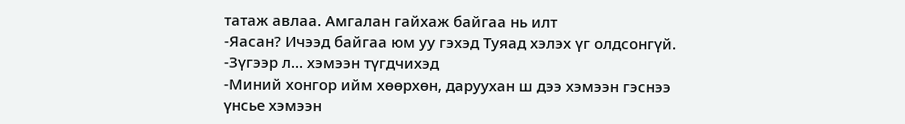татаж авлаа. Амгалан гайхаж байгаа нь илт
-Яасан? Ичээд байгаа юм уу гэхэд Туяад хэлэх үг олдсонгүй.
-Зүгээр л… хэмээн түгдчихэд
-Миний хонгор ийм хөөрхөн, даруухан ш дээ хэмээн гэснээ үнсье хэмээн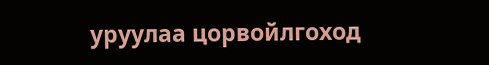уруулаа цорвойлгоход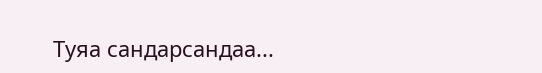Туяа сандарсандаа...